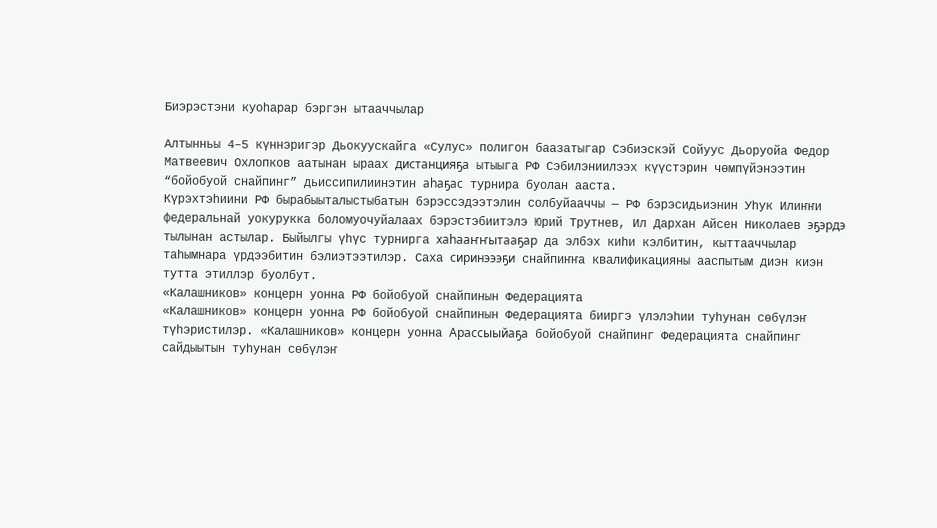Биэрэстэни куоһарар бэргэн ытааччылар

Алтынньы 4–5 күннэригэр Дьокуускайга «Сулус» полигон баазатыгар Сэбиэскэй Сойуус Дьоруойа Федор Матвеевич Охлопков аатынан ыраах дистанцияҕа ытыыга РФ Сэбилэниилээх күүстэрин чөмпүйэнээтин “бойобуой снайпинг” дьиссипилиинэтин аһаҕас турнира буолан ааста.
Күрэхтэһиини РФ бырабыыталыстыбатын бэрэссэдээтэлин солбуйааччы — РФ бэрэсидьиэнин Уһук Илиҥҥи федеральнай уокурукка боломуочуйалаах бэрэстэбиитэлэ Юрий Трутнев, Ил Дархан Айсен Николаев эҕэрдэ тылынан астылар. Быйылгы үһүс турнирга хаһааҥҥытааҕар да элбэх киһи кэлбитин, кыттааччылар таһымнара үрдээбитин бэлиэтээтилэр. Саха сиринэээҕи снайпиҥҥа квалификацияны ааспытым диэн киэн тутта этиллэр буолбут.
«Калашников» концерн уонна РФ бойобуой снайпинын Федерацията
«Калашников» концерн уонна РФ бойобуой снайпинын Федерацията бииргэ үлэлэһии туһунан сөбүлэҥ түһэристилэр. «Калашников» концерн уонна Арассыыйаҕа бойобуой снайпинг Федерацията снайпинг сайдыытын туһунан сөбүлэҥ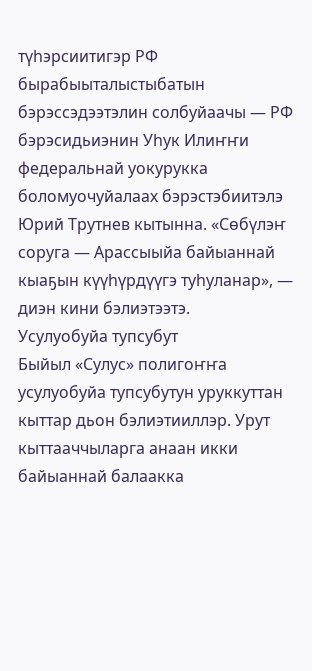түһэрсиитигэр РФ бырабыыталыстыбатын бэрэссэдээтэлин солбуйаачы — РФ бэрэсидьиэнин Уһук Илиҥҥи федеральнай уокурукка боломуочуйалаах бэрэстэбиитэлэ Юрий Трутнев кытынна. «Сөбүлэҥ соруга — Арассыыйа байыаннай кыаҕын күүһүрдүүгэ туһуланар», — диэн кини бэлиэтээтэ.
Усулуобуйа тупсубут
Быйыл «Сулус» полигоҥҥа усулуобуйа тупсубутун уруккуттан кыттар дьон бэлиэтииллэр. Урут кыттааччыларга анаан икки байыаннай балаакка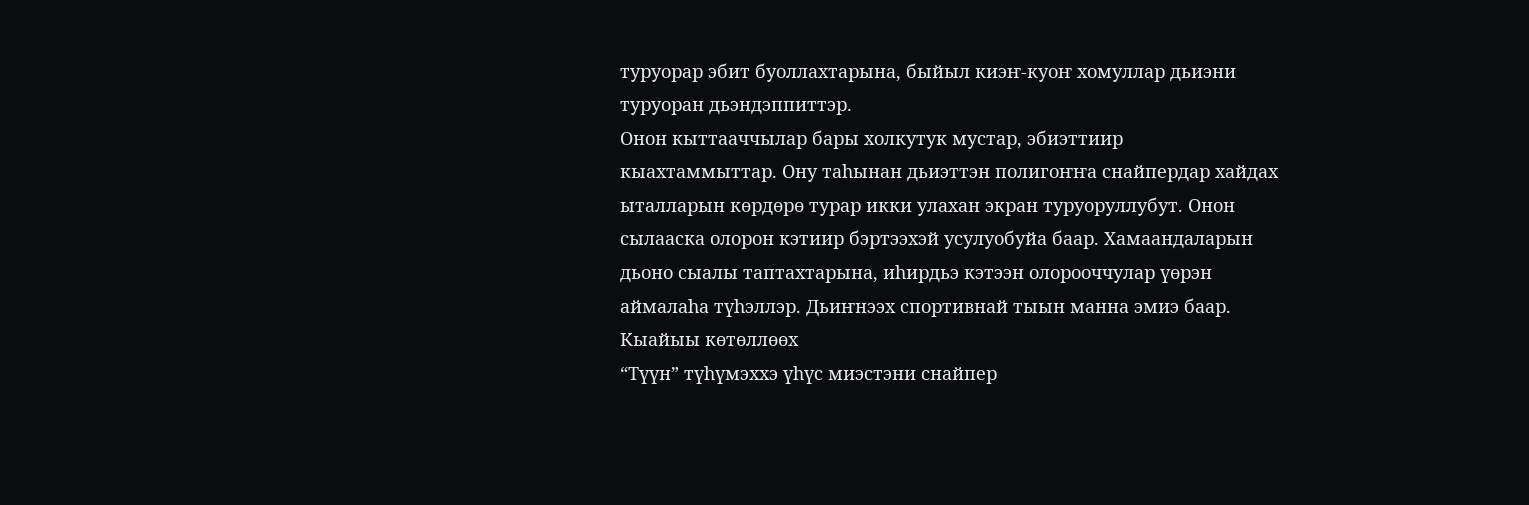туруорар эбит буоллахтарына, быйыл киэҥ-куоҥ хомуллар дьиэни туруоран дьэндэппиттэр.
Онон кыттааччылар бары холкутук мустар, эбиэттиир кыахтаммыттар. Ону таһынан дьиэттэн полигоҥҥа снайпердар хайдах ыталларын көрдөрө турар икки улахан экран туруоруллубут. Онон сылааска олорон кэтиир бэртээхэй усулуобуйа баар. Хамаандаларын дьоно сыалы таптахтарына, иһирдьэ кэтээн олорооччулар үөрэн аймалаһа түһэллэр. Дьиҥнээх спортивнай тыын манна эмиэ баар.
Кыайыы көтөллөөх
“Түүн” түһүмэххэ үһүс миэстэни снайпер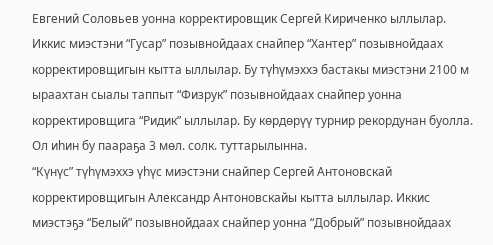Евгений Соловьев уонна корректировщик Сергей Кириченко ыллылар. Иккис миэстэни “Гусар” позывнойдаах снайпер “Хантер” позывнойдаах корректировщигын кытта ыллылар. Бу түһүмэххэ бастакы миэстэни 2100 м ыраахтан сыалы таппыт “Физрук” позывнойдаах снайпер уонна корректировщига “Ридик” ыллылар. Бу көрдөрүү турнир рекордунан буолла. Ол иһин бу паараҕа 3 мөл. солк. туттарылынна.
“Күнүс” түһүмэххэ үһүс миэстэни снайпер Сергей Антоновскай корректировщигын Александр Антоновскайы кытта ыллылар. Иккис миэстэҕэ “Белый” позывнойдаах снайпер уонна “Добрый” позывнойдаах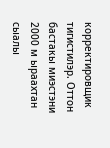корректировщик тигистилэр. Оттон бастакы миэстэни 2000 м ыраахтан сыалы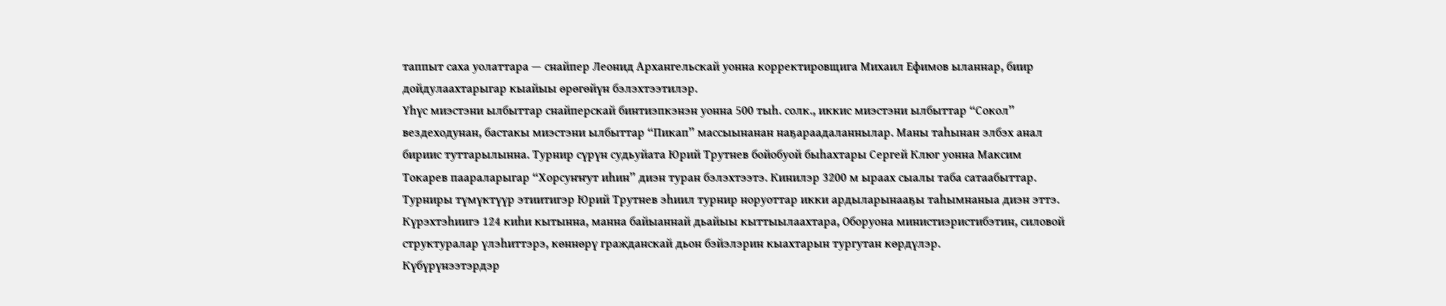таппыт саха уолаттара — снайпер Леонид Архангельскай уонна корректировщига Михаил Ефимов ыланнар, биир дойдулаахтарыгар кыайыы өрөгөйүн бэлэхтээтилэр.
Үһүс миэстэни ылбыттар снайперскай бинтиэпкэнэн уонна 500 тыһ. солк., иккис миэстэни ылбыттар “Сокол” вездеходунан, бастакы миэстэни ылбыттар “Пикап” массыынанан наҕараадаланнылар. Маны таһынан элбэх анал бириис туттарылынна. Турнир сүрүн судьуйата Юрий Трутнев бойобуой быһахтары Сергей Клюг уонна Максим Токарев паараларыгар “Хорсуҥҥут иһин” диэн туран бэлэхтээтэ. Кинилэр 3200 м ыраах сыалы таба сатаабыттар.
Турниры түмүктүүр этиитигэр Юрий Трутнев эһиил турнир норуоттар икки ардыларынааҕы таһымнаныа диэн эттэ. Күрэхтэһиигэ 124 киһи кытынна, манна байыаннай дьайыы кыттыылаахтара, Оборуона министиэристибэтин, силовой структуралар үлэһиттэрэ, көннөрү гражданскай дьон бэйэлэрин кыахтарын тургутан көрдүлэр.
Күбүрүнээтэрдэр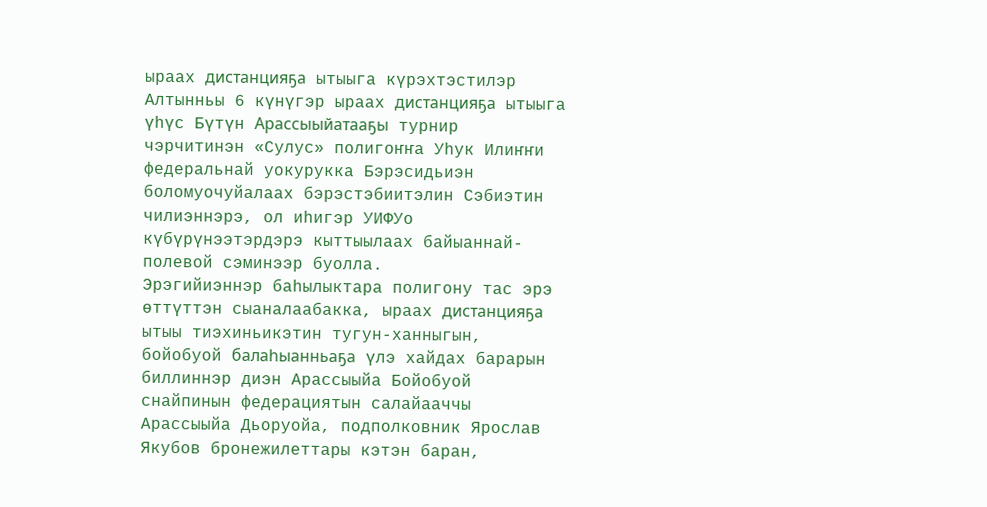ыраах дистанцияҕа ытыыга күрэхтэстилэр
Алтынньы 6 күнүгэр ыраах дистанцияҕа ытыыга үһүс Бүтүн Арассыыйатааҕы турнир чэрчитинэн «Сулус» полигоҥҥа Уһук Илиҥҥи федеральнай уокурукка Бэрэсидьиэн боломуочуйалаах бэрэстэбиитэлин Сэбиэтин чилиэннэрэ, ол иһигэр УИФУо күбүрүнээтэрдэрэ кыттыылаах байыаннай-полевой сэминээр буолла.
Эрэгийиэннэр баһылыктара полигону тас эрэ өттүттэн сыаналаабакка, ыраах дистанцияҕа ытыы тиэхиньикэтин тугун-ханныгын, бойобуой балаһыанньаҕа үлэ хайдах барарын биллиннэр диэн Арассыыйа Бойобуой снайпинын федерациятын салайааччы Арассыыйа Дьоруойа, подполковник Ярослав Якубов бронежилеттары кэтэн баран,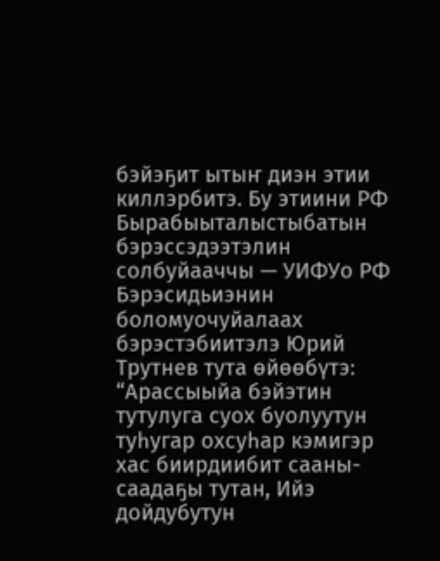бэйэҕит ытыҥ диэн этии киллэрбитэ. Бу этиини РФ Бырабыыталыстыбатын бэрэссэдээтэлин солбуйааччы — УИФУо РФ Бэрэсидьиэнин боломуочуйалаах бэрэстэбиитэлэ Юрий Трутнев тута өйөөбүтэ: “Арассыыйа бэйэтин тутулуга суох буолуутун туһугар охсуһар кэмигэр хас биирдиибит сааны-саадаҕы тутан, Ийэ дойдубутун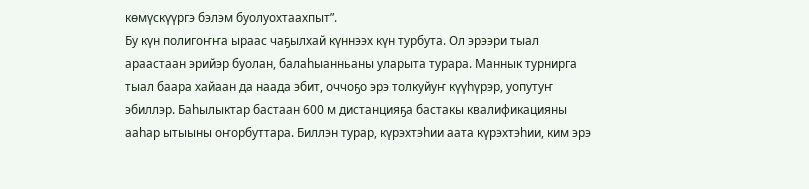көмүскүүргэ бэлэм буолуохтаахпыт”.
Бу күн полигоҥҥа ыраас чаҕылхай күннээх күн турбута. Ол эрээри тыал араастаан эрийэр буолан, балаһыанньаны уларыта турара. Маннык турнирга тыал баара хайаан да наада эбит, оччоҕо эрэ толкуйуҥ күүһүрэр, уопутуҥ эбиллэр. Баһылыктар бастаан 600 м дистанцияҕа бастакы квалификацияны ааһар ытыыны оҥорбуттара. Биллэн турар, күрэхтэһии аата күрэхтэһии, ким эрэ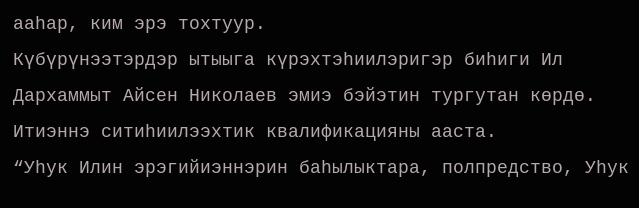ааһар, ким эрэ тохтуур.
Күбүрүнээтэрдэр ытыыга күрэхтэһиилэригэр биһиги Ил Дархаммыт Айсен Николаев эмиэ бэйэтин тургутан көрдө. Итиэннэ ситиһиилээхтик квалификацияны ааста.
“Уһук Илин эрэгийиэннэрин баһылыктара, полпредство, Уһук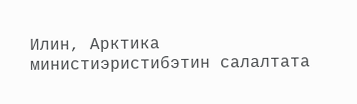Илин, Арктика министиэристибэтин салалтата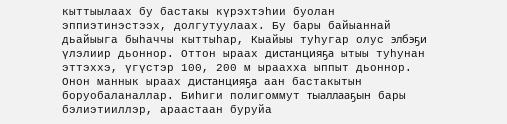кыттыылаах бу бастакы күрэхтэһии буолан эппиэтинэстээх, долгутуулаах. Бу бары байыаннай дьайыыга быһаччы кыттыһар, Кыайыы туһугар олус элбэҕи үлэлиир дьоннор. Оттон ыраах дистанцияҕа ытыы туһунан эттэххэ, үгүстэр 100, 200 м ыраахха ыппыт дьоннор. Онон маннык ыраах дистанцияҕа аан бастакытын боруобаланаллар. Биһиги полигоммут тыаллааҕын бары бэлиэтииллэр, араастаан буруйа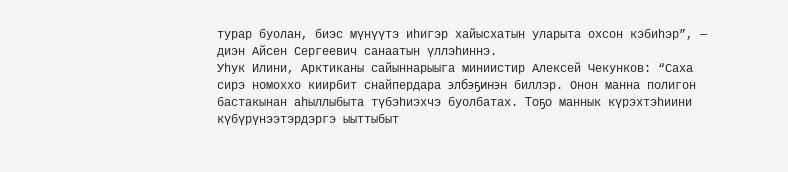турар буолан, биэс мүнүүтэ иһигэр хайысхатын уларыта охсон кэбиһэр”, — диэн Айсен Сергеевич санаатын үллэһиннэ.
Уһук Илини, Арктиканы сайыннарыыга миниистир Алексей Чекунков: “Саха сирэ номоххо киирбит снайпердара элбэҕинэн биллэр. Онон манна полигон бастакынан аһыллыбыта түбэһиэхчэ буолбатах. Тоҕо маннык күрэхтэһиини күбүрүнээтэрдэргэ ыыттыбыт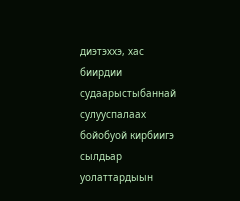диэтэххэ, хас биирдии судаарыстыбаннай сулууспалаах бойобуой кирбиигэ сылдьар уолаттардыын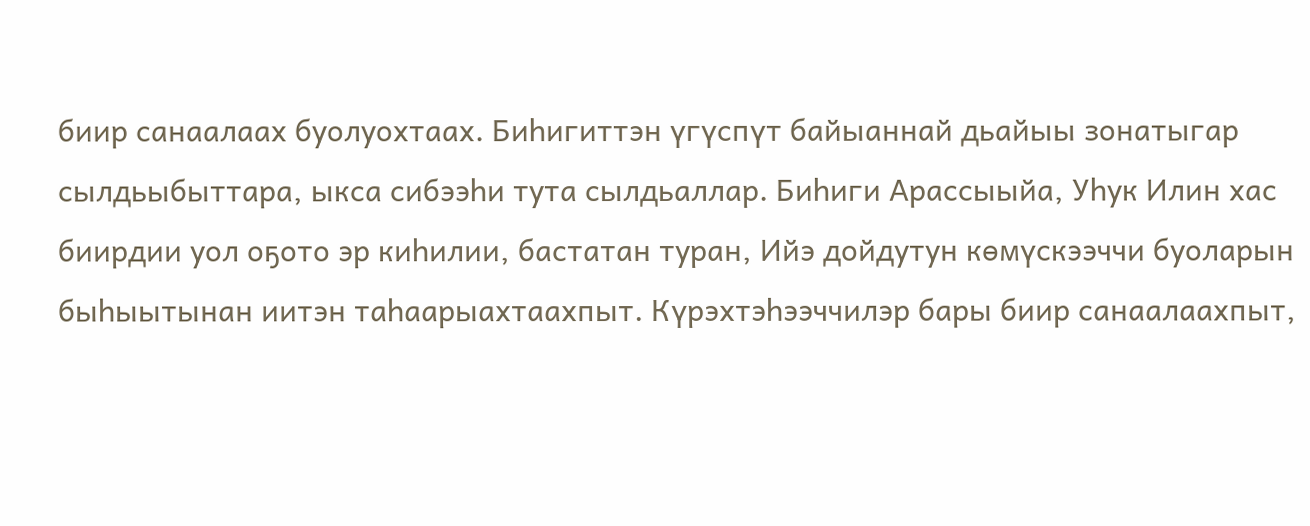биир санаалаах буолуохтаах. Биһигиттэн үгүспүт байыаннай дьайыы зонатыгар сылдьыбыттара, ыкса сибээһи тута сылдьаллар. Биһиги Арассыыйа, Уһук Илин хас биирдии уол оҕото эр киһилии, бастатан туран, Ийэ дойдутун көмүскээччи буоларын быһыытынан иитэн таһаарыахтаахпыт. Күрэхтэһээччилэр бары биир санаалаахпыт,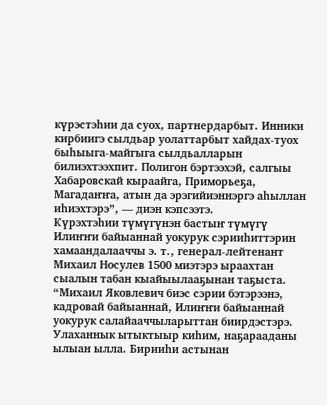күрэстэһии да суох, партнердарбыт. Инники кирбиигэ сылдьар уолаттарбыт хайдах-туох быһыыга-майгыга сылдьалларын билиэхтээхпит. Полигон бэртээхэй, салгыы Хабаровскай кыраайга, Приморьеҕа, Магадаҥҥа, атын да эрэгийиэннэргэ аһыллан иһиэхтэрэ”, — диэн кэпсээтэ.
Күрэхтэһии түмүгүнэн бастыҥ түмүгү Илиҥҥи байыаннай уокурук сэрииһиттэрин хамаандалааччы э. т., генерал-лейтенант Михаил Носулев 1500 миэтэрэ ыраахтан сыалын табан кыайыылааҕынан таҕыста.
“Михаил Яковлевич биэс сэрии бэтэрээнэ, кадровай байыаннай, Илиҥҥи байыаннай уокурук салайааччыларыттан биирдэстэрэ. Улаханнык ытыктыыр киһим, наҕарааданы ылыан ылла. Бирииһи астынан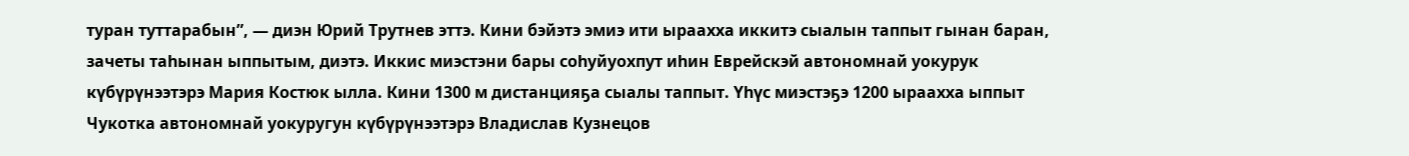туран туттарабын”, — диэн Юрий Трутнев эттэ. Кини бэйэтэ эмиэ ити ыраахха иккитэ сыалын таппыт гынан баран, зачеты таһынан ыппытым, диэтэ. Иккис миэстэни бары соһуйуохпут иһин Еврейскэй автономнай уокурук күбүрүнээтэрэ Мария Костюк ылла. Кини 1300 м дистанцияҕа сыалы таппыт. Үһүс миэстэҕэ 1200 ыраахха ыппыт Чукотка автономнай уокуругун күбүрүнээтэрэ Владислав Кузнецов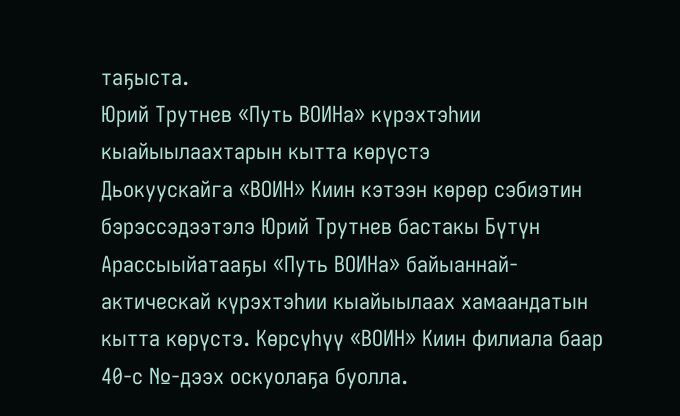таҕыста.
Юрий Трутнев «Путь ВОИНа» күрэхтэһии кыайыылаахтарын кытта көрүстэ
Дьокуускайга «ВОИН» Киин кэтээн көрөр сэбиэтин бэрэссэдээтэлэ Юрий Трутнев бастакы Бүтүн Арассыыйатааҕы «Путь ВОИНа» байыаннай-актическай күрэхтэһии кыайыылаах хамаандатын кытта көрүстэ. Көрсүһүү «ВОИН» Киин филиала баар 40‑с №-дээх оскуолаҕа буолла.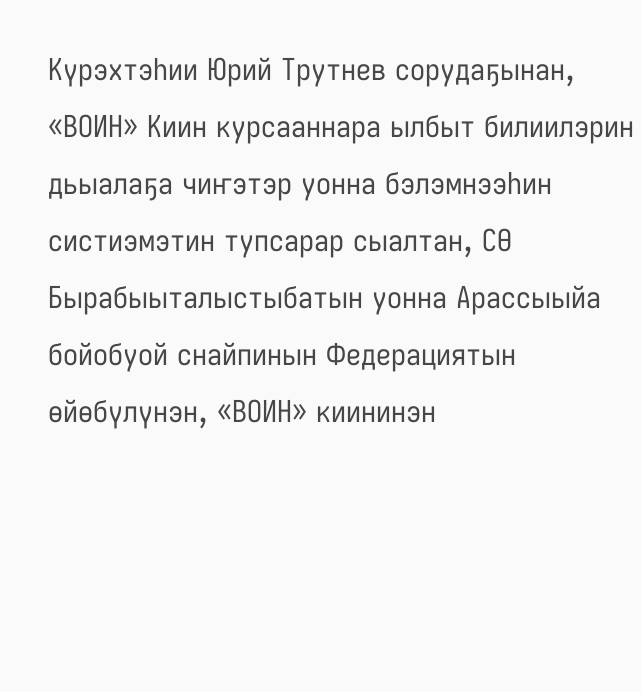Күрэхтэһии Юрий Трутнев сорудаҕынан, «ВОИН» Киин курсааннара ылбыт билиилэрин дьыалаҕа чиҥэтэр уонна бэлэмнээһин систиэмэтин тупсарар сыалтан, СӨ Бырабыыталыстыбатын уонна Арассыыйа бойобуой снайпинын Федерациятын өйөбүлүнэн, «ВОИН» киининэн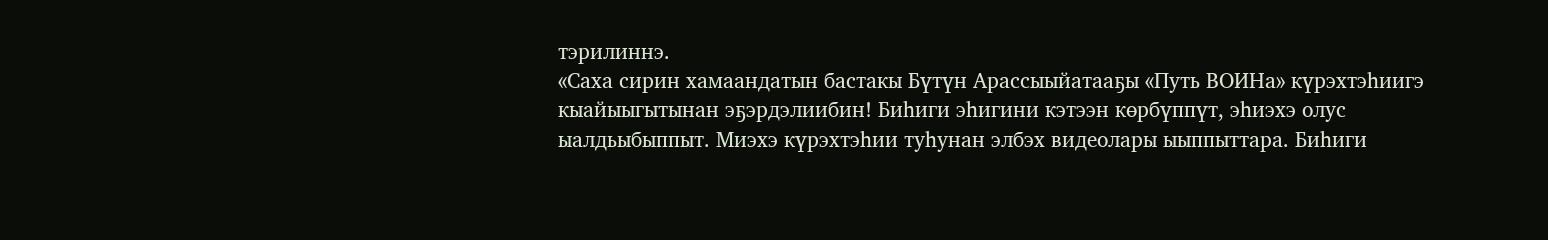тэрилиннэ.
«Саха сирин хамаандатын бастакы Бүтүн Арассыыйатааҕы «Путь ВОИНа» күрэхтэһиигэ кыайыыгытынан эҕэрдэлиибин! Биһиги эһигини кэтээн көрбүппүт, эһиэхэ олус ыалдьыбыппыт. Миэхэ күрэхтэһии туһунан элбэх видеолары ыыппыттара. Биһиги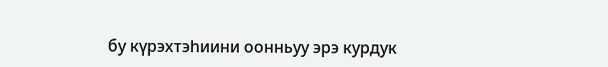бу күрэхтэһиини оонньуу эрэ курдук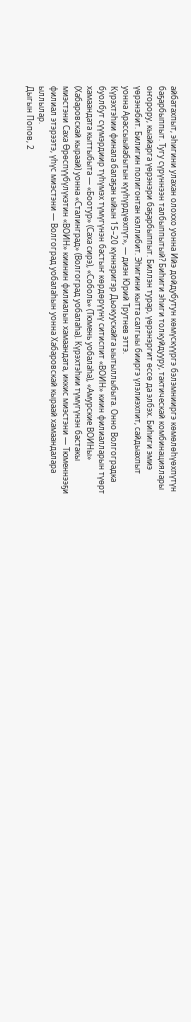айбатахпыт, эһигини улахан олоххо уонна Ийэ дойдубутун көмүскүүргэ бэлэмнииргэ көмөлөһүөхпүтүн баҕарбыппыт. Тугу сүрүннээн талбыппытый? Биһиги эһиги толкуйдууру, тактическай комбинациялары оҥорору, кыайарга үөрэнэри баҕарбыппыт. Биллэн турар, үөрэнэргит өссө да элбэх. Биһиги эмиэ үөрэнэбит. Билигин полигонтан кэллибит. Эһигини кытта салгыы бииргэ үлэлиэхпит, сайдыахпыт уонна Арассыыйабытын күүһүрдүөхпүт», — диэн Юрий Трутнев эттэ.
Күрэхтэһии финала балаҕан ыйын 15–20 күннэригэр Дьокуускайга ыытыллыбыта. Онно Волгоградка буолбут сүүмэрдиир түһүмэх түмүгүнэн бастыҥ көрдөрүүнү ситиспит «ВОИН» киин филиалларын түөрт хамаандата кыттыбыта — «Боотур» (Саха сирэ), «Соболь» (Тюмень уобалаһа), «Амурские ВОИНы» (Хабаровскай кыраай) уонна «Сталинград» (Волгоград уобалаһа). Күрэхтэһии түмүгүнэн бастакы миэстэни Саха Өрөспүүбүлүкэтин «ВОИН» киинин филиалын хамаандата, иккис миэстэни — Тюменнээҕи филиал этэрээтэ, үһүс миэстэни — Волгоград уобалаһын уонна Хабаровскай кыраай хамаандалара ыллылар.
Дыгын Попов, 2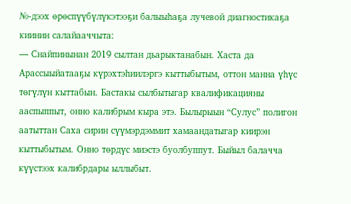№-дээх өрөспүүбүлүкэтээҕи балыыһаҕа лучевой диагностикаҕа киинин салайааччыта:
— Снайпинынан 2019 сылтан дьарыктанабын. Хаста да Арассыыйатааҕы күрэхтэһиилэргэ кыттыбытым, оттон манна үһүс төгүлүн кыттабын. Бастакы сылбытыгар квалификацияны ааспыппыт, онно калибрым кыра этэ. Былырыын “Сулус” полигон аатыттан Саха сирин сүүмэрдэммит хамаандатыгар киирэн кыттыбытым. Онно төрдүс миэстэ буолбуппут. Быйыл балачча күүстээх калибрдары ыллыбыт.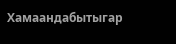Хамаандабытыгар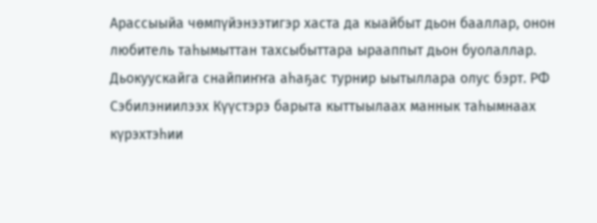Арассыыйа чөмпүйэнээтигэр хаста да кыайбыт дьон бааллар, онон любитель таһымыттан тахсыбыттара ырааппыт дьон буолаллар. Дьокуускайга снайпиҥҥа аһаҕас турнир ыытыллара олус бэрт. РФ Сэбилэниилээх Күүстэрэ барыта кыттыылаах маннык таһымнаах күрэхтэһии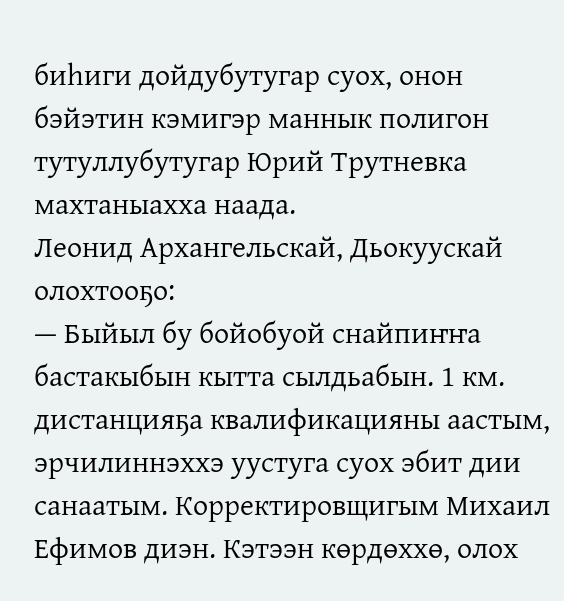биһиги дойдубутугар суох, онон бэйэтин кэмигэр маннык полигон тутуллубутугар Юрий Трутневка махтаныахха наада.
Леонид Архангельскай, Дьокуускай олохтооҕо:
— Быйыл бу бойобуой снайпиҥҥа бастакыбын кытта сылдьабын. 1 км. дистанцияҕа квалификацияны аастым, эрчилиннэххэ уустуга суох эбит дии санаатым. Корректировщигым Михаил Ефимов диэн. Кэтээн көрдөххө, олох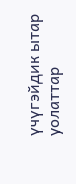үчүгэйдик ытар уолаттар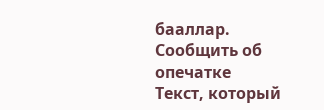бааллар.
Сообщить об опечатке
Текст, который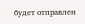будет отправлен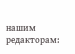нашим редакторам: